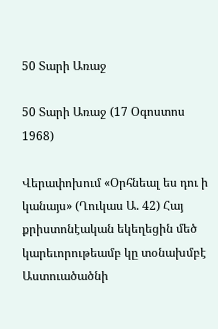50 Տարի Առաջ

50 Տարի Առաջ (17 Օգոստոս 1968)

Վերափոխում «Օրհնեալ ես դու ի կանայս» (Ղուկաս Ա. 42) Հայ քրիստոնէական եկեղեցին մեծ կարեւորութեամբ կը տօնախմբէ Աստուածածնի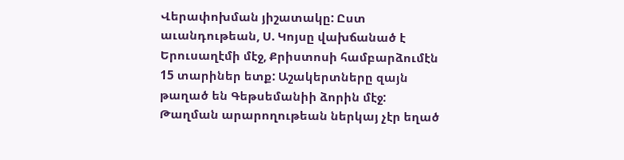Վերափոխման յիշատակը: Ըստ աւանդութեան, Ս. Կոյսը վախճանած է Երուսաղէմի մէջ, Քրիստոսի համբարձումէն 15 տարիներ ետք: Աշակերտները զայն թաղած են Գեթսեմանիի ձորին մէջ: Թաղման արարողութեան ներկայ չէր եղած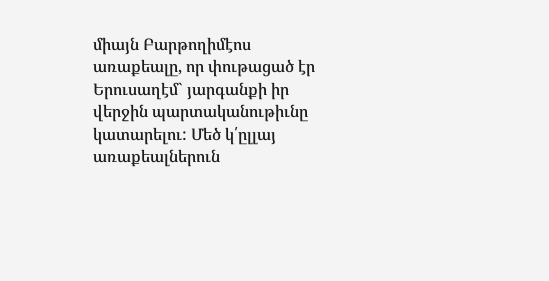միայն Բարթողիմէոս առաքեալը, որ փութացած էր Երուսաղէմ` յարգանքի իր վերջին պարտականութիւնը կատարելու: Մեծ կ՛ըլլայ առաքեալներուն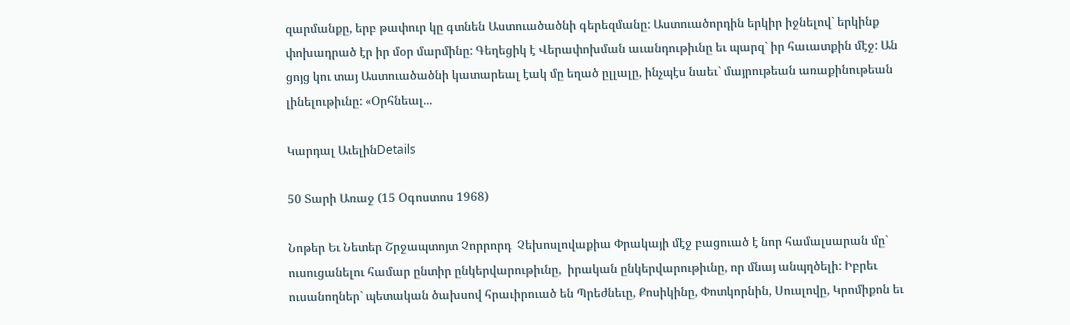զարմանքը, երբ թափուր կը գտնեն Աստուածածնի գերեզմանը: Աստուածորդին երկիր իջնելով` երկինք փոխադրած էր իր մօր մարմինը: Գեղեցիկ է Վերափոխման աւանդութիւնը եւ պարզ` իր հաւատքին մէջ: Ան ցոյց կու տայ Աստուածածնի կատարեալ էակ մը եղած ըլլալը, ինչպէս նաեւ` մայրութեան առաքինութեան լինելութիւնը: «Օրհնեալ...

Կարդալ ԱւելինDetails

50 Տարի Առաջ (15 Օգոստոս 1968)

Նոթեր Եւ Նետեր Շրջապտոյտ Չորրորդ  Չեխոսլովաքիա Փրակայի մէջ բացուած է նոր համալսարան մը` ուսուցանելու համար ընտիր ընկերվարութիւնը,  իրական ընկերվարութիւնը, որ մնայ անպղծելի: Իբրեւ ուսանողներ` պետական ծախսով հրաւիրուած են Պրեժնեւը, Քոսիկինը, Փոտկորնին, Սուսլովը, Կրոմիքոն եւ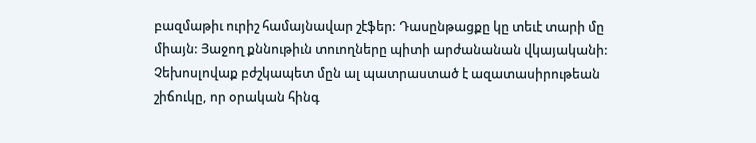բազմաթիւ ուրիշ համայնավար շէֆեր: Դասընթացքը կը տեւէ տարի մը միայն: Յաջող քննութիւն տուողները պիտի արժանանան վկայականի: Չեխոսլովաք բժշկապետ մըն ալ պատրաստած է ազատասիրութեան շիճուկը, որ օրական հինգ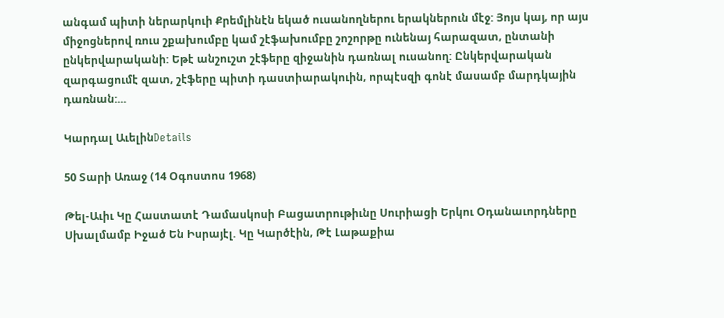անգամ պիտի ներարկուի Քրեմլինէն եկած ուսանողներու երակներուն մէջ: Յոյս կայ, որ այս միջոցներով ռուս շքախումբը կամ շէֆախումբը շոշորթը ունենայ հարազատ, ընտանի ընկերվարականի: Եթէ անշուշտ շէֆերը զիջանին դառնալ ուսանող: Ընկերվարական զարգացումէ զատ, շէֆերը պիտի դաստիարակուին, որպէսզի գոնէ մասամբ մարդկային դառնան:...

Կարդալ ԱւելինDetails

50 Տարի Առաջ (14 Օգոստոս 1968)

Թել-Աւիւ Կը Հաստատէ Դամասկոսի Բացատրութիւնը Սուրիացի Երկու Օդանաւորդները Սխալմամբ Իջած Են Իսրայէլ. Կը Կարծէին, Թէ Լաթաքիա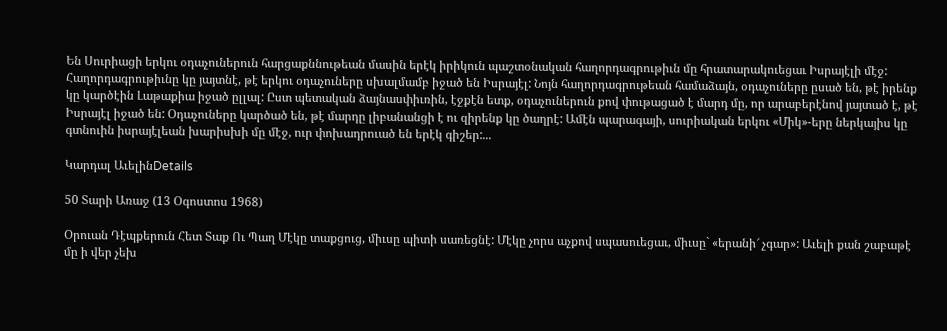Են Սուրիացի երկու օդաչուներուն հարցաքննութեան մասին երէկ իրիկուն պաշտօնական հաղորդագրութիւն մը հրատարակուեցաւ Իսրայէլի մէջ: Հաղորդագրութիւնը կը յայտնէ, թէ երկու օդաչուները սխալմամբ իջած են Իսրայէլ: Նոյն հաղորդագրութեան համաձայն, օդաչուները ըսած են, թէ իրենք կը կարծէին Լաթաքիա իջած ըլլալ: Ըստ պետական ձայնասփիւռին, էջքէն ետք, օդաչուներուն քով փութացած է մարդ մը, որ արաբերէնով յայտած է, թէ Իսրայէլ իջած են: Օդաչուները կարծած են, թէ մարդը լիբանանցի է ու զիրենք կը ծաղրէ: Ամէն պարագայի, սուրիական երկու «Միկ»-երը ներկայիս կը գտնուին իսրայէլեան խարիսխի մը մէջ, ուր փոխադրուած են երէկ գիշեր:...

Կարդալ ԱւելինDetails

50 Տարի Առաջ (13 Օգոստոս 1968)

Օրուան Դէպքերուն Հետ Տաք Ու Պաղ Մէկը տաքցուց, միւսը պիտի սառեցնէ: Մէկը չորս աչքով սպասուեցաւ, միւսը` «երանի՜ չգար»: Աւելի քան շաբաթէ մը ի վեր չեխ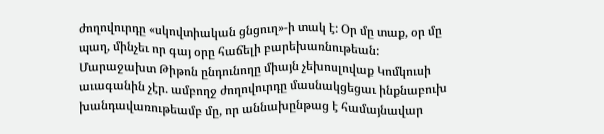ժողովուրդը «սկովտիական ցնցուղ»-ի տակ է: Օր մը տաք, օր մը պաղ, մինչեւ որ գայ օրը հաճելի բարեխառնութեան: Մարաջախտ Թիթոն ընդունողը միայն չեխոսլովաք Կոմկուսի աւագանին չէր. ամբողջ ժողովուրդը մասնակցեցաւ ինքնաբուխ խանդավառութեամբ մը, որ աննախընթաց է համայնավար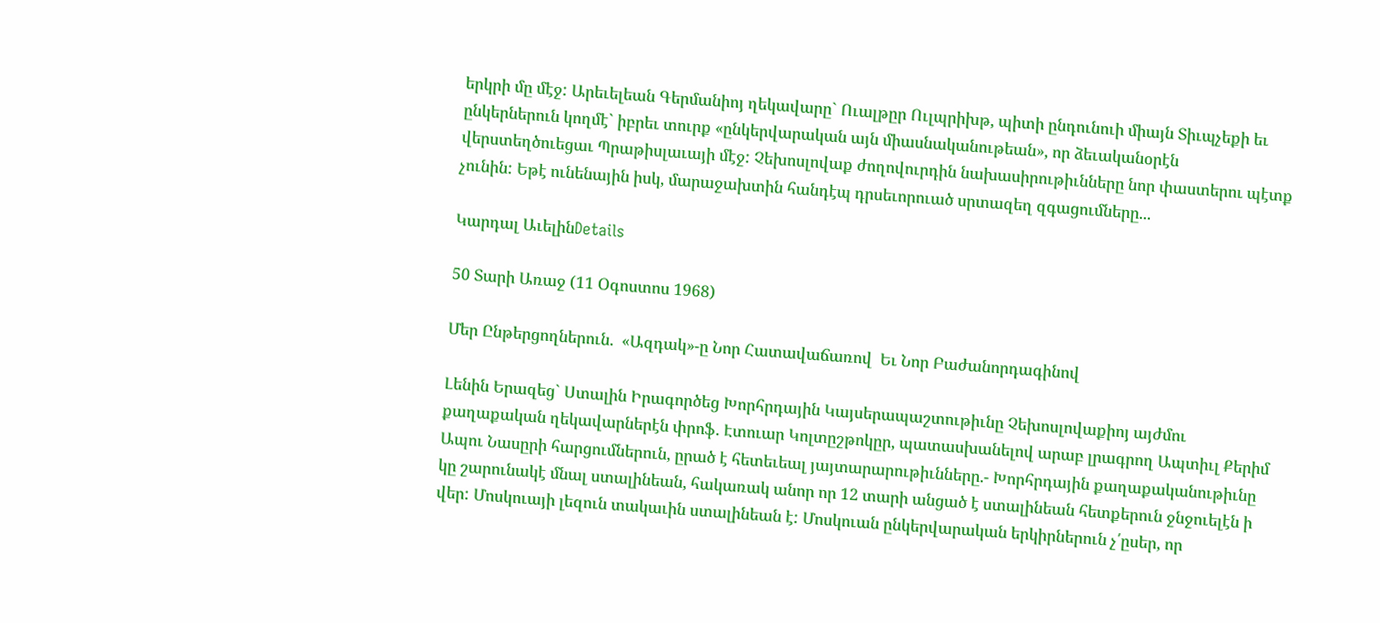երկրի մը մէջ: Արեւելեան Գերմանիոյ ղեկավարը` Ուալթըր Ուլպրիխթ, պիտի ընդունուի միայն Տիւպչեքի եւ ընկերներուն կողմէ` իբրեւ տուրք «ընկերվարական այն միասնականութեան», որ ձեւականօրէն վերստեղծուեցաւ Պրաթիսլաւայի մէջ: Չեխոսլովաք ժողովուրդին նախասիրութիւնները նոր փաստերու պէտք չունին: Եթէ ունենային իսկ, մարաջախտին հանդէպ դրսեւորուած սրտազեղ զգացումները...

Կարդալ ԱւելինDetails

50 Տարի Առաջ (11 Օգոստոս 1968)

Մեր Ընթերցողներուն.  «Ազդակ»-ը Նոր Հատավաճառով  Եւ Նոր Բաժանորդագինով

Լենին Երազեց` Ստալին Իրագործեց Խորհրդային Կայսերապաշտութիւնը Չեխոսլովաքիոյ այժմու քաղաքական ղեկավարներէն փրոֆ. Էտուար Կոլտըշթոկըր, պատասխանելով արաբ լրագրող Ապտիւլ Քերիմ Ապու Նասըրի հարցումներուն, ըրած է հետեւեալ յայտարարութիւնները.- Խորհրդային քաղաքականութիւնը կը շարունակէ մնալ ստալինեան, հակառակ անոր որ 12 տարի անցած է ստալինեան հետքերուն ջնջուելէն ի վեր: Մոսկուայի լեզուն տակաւին ստալինեան է: Մոսկուան ընկերվարական երկիրներուն չ՛ըսեր, որ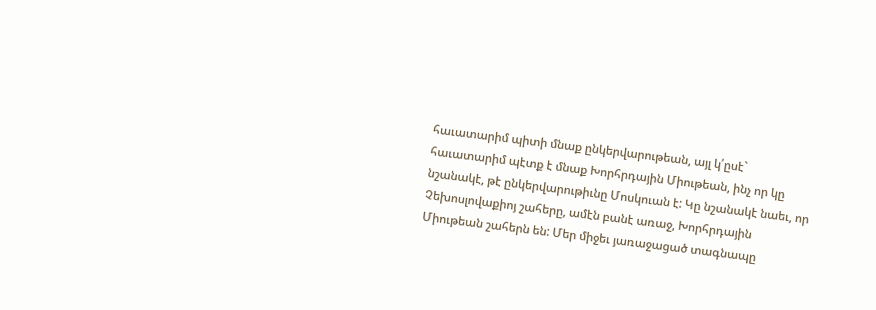հաւատարիմ պիտի մնաք ընկերվարութեան, այլ կ՛ըսէ` հաւատարիմ պէտք է մնաք Խորհրդային Միութեան, ինչ որ կը նշանակէ, թէ ընկերվարութիւնը Մոսկուան է: Կը նշանակէ նաեւ, որ Չեխոսլովաքիոյ շահերը, ամէն բանէ առաջ, Խորհրդային Միութեան շահերն են: Մեր միջեւ յառաջացած տագնապը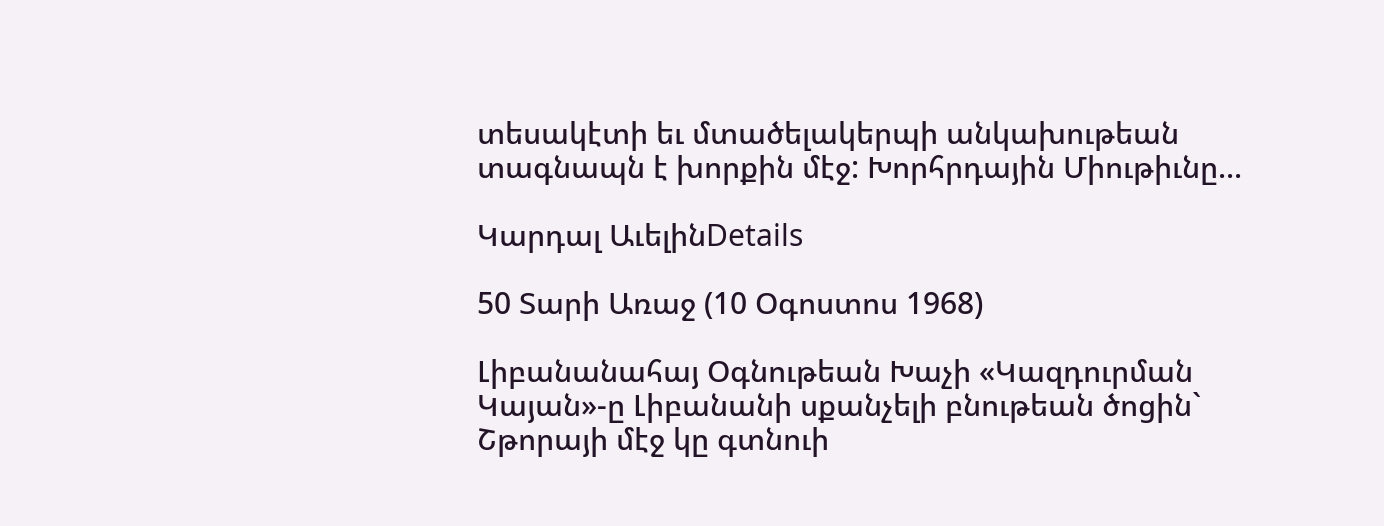տեսակէտի եւ մտածելակերպի անկախութեան տագնապն է խորքին մէջ: Խորհրդային Միութիւնը...

Կարդալ ԱւելինDetails

50 Տարի Առաջ (10 Օգոստոս 1968)

Լիբանանահայ Օգնութեան Խաչի «Կազդուրման Կայան»-ը Լիբանանի սքանչելի բնութեան ծոցին` Շթորայի մէջ կը գտնուի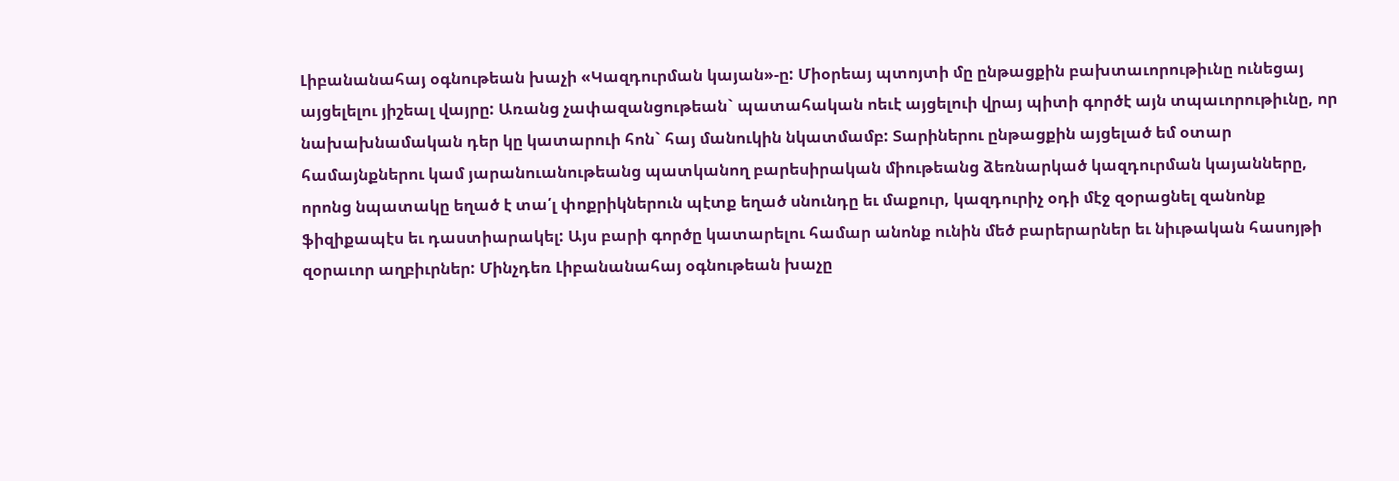Լիբանանահայ օգնութեան խաչի «Կազդուրման կայան»-ը: Միօրեայ պտոյտի մը ընթացքին բախտաւորութիւնը ունեցայ այցելելու յիշեալ վայրը: Առանց չափազանցութեան` պատահական ոեւէ այցելուի վրայ պիտի գործէ այն տպաւորութիւնը, որ նախախնամական դեր կը կատարուի հոն` հայ մանուկին նկատմամբ: Տարիներու ընթացքին այցելած եմ օտար համայնքներու կամ յարանուանութեանց պատկանող բարեսիրական միութեանց ձեռնարկած կազդուրման կայանները, որոնց նպատակը եղած է տա՛լ փոքրիկներուն պէտք եղած սնունդը եւ մաքուր, կազդուրիչ օդի մէջ զօրացնել զանոնք ֆիզիքապէս եւ դաստիարակել: Այս բարի գործը կատարելու համար անոնք ունին մեծ բարերարներ եւ նիւթական հասոյթի զօրաւոր աղբիւրներ: Մինչդեռ Լիբանանահայ օգնութեան խաչը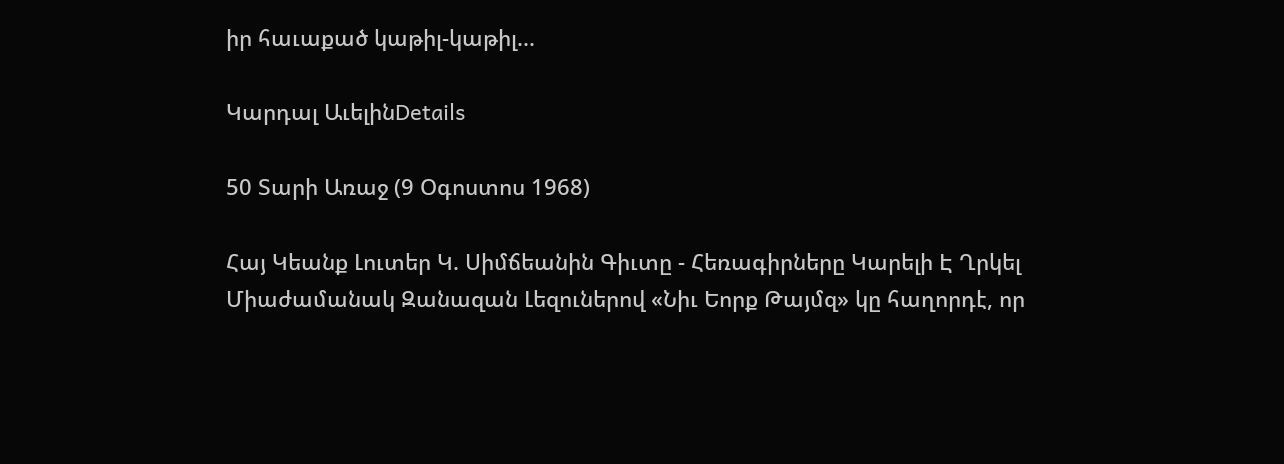իր հաւաքած կաթիլ-կաթիլ...

Կարդալ ԱւելինDetails

50 Տարի Առաջ (9 Օգոստոս 1968)

Հայ Կեանք Լուտեր Կ. Սիմճեանին Գիւտը - Հեռագիրները Կարելի Է Ղրկել Միաժամանակ Զանազան Լեզուներով «Նիւ Եորք Թայմզ» կը հաղորդէ, որ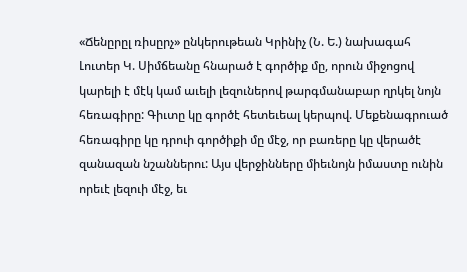«Ճենըրըլ ռիսըրչ» ընկերութեան Կրինիչ (Ն. Ե.) նախագահ Լուտեր Կ. Սիմճեանը հնարած է գործիք մը, որուն միջոցով կարելի է մէկ կամ աւելի լեզուներով թարգմանաբար ղրկել նոյն հեռագիրը: Գիւտը կը գործէ հետեւեալ կերպով. Մեքենագրուած հեռագիրը կը դրուի գործիքի մը մէջ, որ բառերը կը վերածէ զանազան նշաններու: Այս վերջինները միեւնոյն իմաստը ունին որեւէ լեզուի մէջ, եւ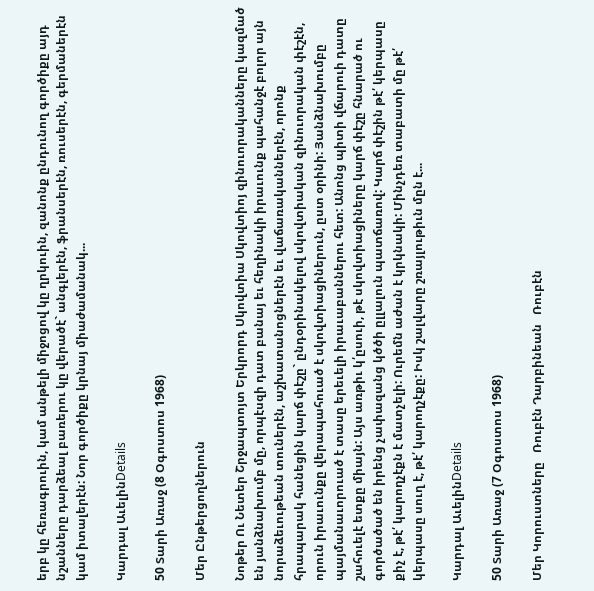երբ կը հեռագրուին, կամ անթելի միջոցով կը ղրկուին, զանոնք ընդունող գործիքը այդ նշանները դարձեալ բառերու կը վերածէ` անգլերէն, ֆրանսերէն, ռուսերէն, գերմաներէն կամ իտալերէն: Նոր գործիքը կրնայ միաժամանակ...

Կարդալ ԱւելինDetails

50 Տարի Առաջ (8 Օգոստոս 1968)

Մեր Ընթերցողներուն

Նոթեր Ու Նետեր Շրջապտոյտ Երկրորդ Սկովտիա Սկովտիոյ զինուորականները կազմած են յանձնախումբ մը, որպէսզի դատ բանայ եւ հեղինակի իրաւունք պահանջէ բոլոր այն նորաձեւութեան տուներէն, աշխատանոցներէն եւ վաճառականներէն, որոնք հրապարակ հանեցին կարճ փէշը` ընդօրինակելով սկովտիական զինուորական փէշէն, որուն իրաւունքը վերապահուած է սկովտիացիներուն, ըստ օրինի: Յանձնախումբը պայմանաւորուած է տասը երեւելի իրաւաբաններու հետ: Անոնց պիտի վճարուի դատը շահուելէ ետքը միայն: Այս առթիւ կ՛ըսուի, թէ սկովտիացիները կարճ փէշը հնարած ու գործածած են իրենց չափազանց կծծի ըլլալուն պատճառով: Կարճ փէշին թէ՛ կերպասը քիչ է, թէ՛ կարողչէքն է մատչելի: Ուրեմն աժան է կրկնակի: Մինչդեռ տաբատի մը թէ՛ կերպասը սուղ է, թէ՛ կարողչէքը: Իսկ շալվարը շռայլութիւն մըն է...

Կարդալ ԱւելինDetails

50 Տարի Առաջ (7 Օգոստոս 1968)

Մեր Կորուստները   Ռուբէն Դարբինեան   Ռուբէն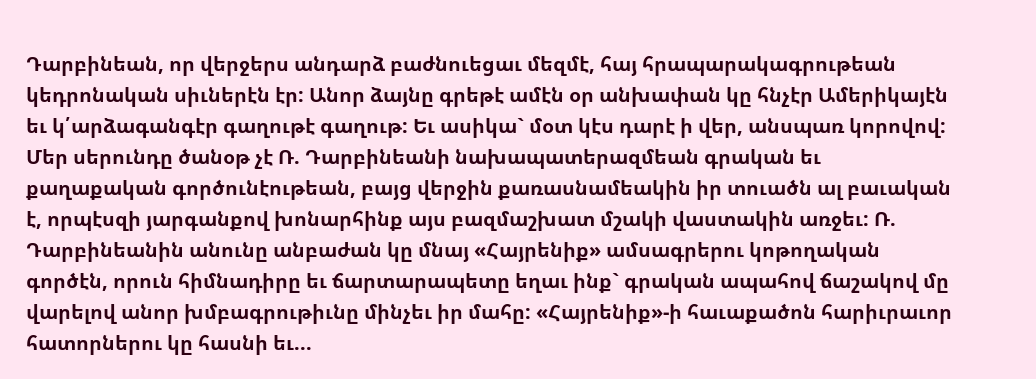Դարբինեան, որ վերջերս անդարձ բաժնուեցաւ մեզմէ, հայ հրապարակագրութեան կեդրոնական սիւներէն էր: Անոր ձայնը գրեթէ ամէն օր անխափան կը հնչէր Ամերիկայէն եւ կ՛արձագանգէր գաղութէ գաղութ: Եւ ասիկա` մօտ կէս դարէ ի վեր, անսպառ կորովով: Մեր սերունդը ծանօթ չէ Ռ. Դարբինեանի նախապատերազմեան գրական եւ քաղաքական գործունէութեան, բայց վերջին քառասնամեակին իր տուածն ալ բաւական է, որպէսզի յարգանքով խոնարհինք այս բազմաշխատ մշակի վաստակին առջեւ: Ռ. Դարբինեանին անունը անբաժան կը մնայ «Հայրենիք» ամսագրերու կոթողական գործէն, որուն հիմնադիրը եւ ճարտարապետը եղաւ ինք` գրական ապահով ճաշակով մը վարելով անոր խմբագրութիւնը մինչեւ իր մահը: «Հայրենիք»-ի հաւաքածոն հարիւրաւոր հատորներու կը հասնի եւ...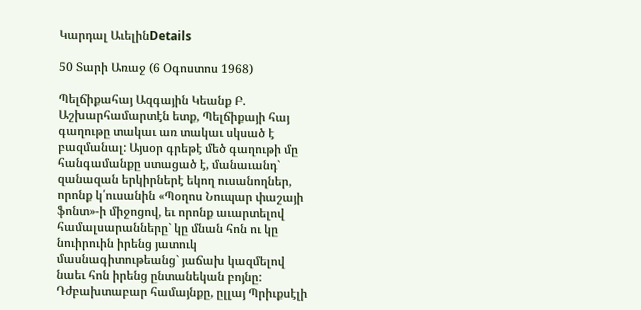Կարդալ ԱւելինDetails

50 Տարի Առաջ (6 Օգոստոս 1968)

Պելճիքահայ Ազգային Կեանք Բ. Աշխարհամարտէն ետք, Պելճիքայի հայ գաղութը տակաւ առ տակաւ սկսած է բազմանալ: Այսօր գրեթէ մեծ գաղութի մը հանգամանքը ստացած է, մանաւանդ` զանազան երկիրներէ եկող ուսանողներ, որոնք կ՛ուսանին «Պօղոս Նուպար փաշայի ֆոնտ»-ի միջոցով, եւ որոնք աւարտելով համալսարանները` կը մնան հոն ու կը  նուիրուին իրենց յատուկ մասնագիտութեանց` յաճախ կազմելով նաեւ հոն իրենց ընտանեկան բոյնը: Դժբախտաբար համայնքը, ըլլայ Պրիւքսէլի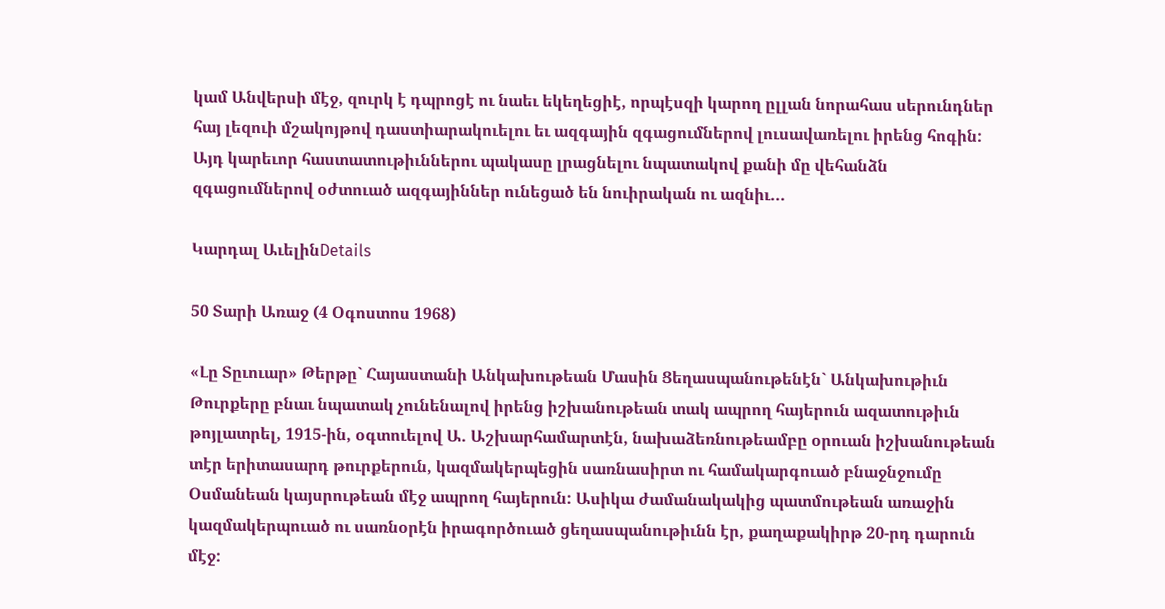կամ Անվերսի մէջ, զուրկ է դպրոցէ ու նաեւ եկեղեցիէ, որպէսզի կարող ըլլան նորահաս սերունդներ հայ լեզուի մշակոյթով դաստիարակուելու եւ ազգային զգացումներով լուսավառելու իրենց հոգին: Այդ կարեւոր հաստատութիւններու պակասը լրացնելու նպատակով քանի մը վեհանձն զգացումներով օժտուած ազգայիններ ունեցած են նուիրական ու ազնիւ...

Կարդալ ԱւելինDetails

50 Տարի Առաջ (4 Օգոստոս 1968)

«Լը Տըւուար» Թերթը` Հայաստանի Անկախութեան Մասին Ցեղասպանութենէն` Անկախութիւն Թուրքերը բնաւ նպատակ չունենալով իրենց իշխանութեան տակ ապրող հայերուն ազատութիւն թոյլատրել, 1915-ին, օգտուելով Ա. Աշխարհամարտէն, նախաձեռնութեամբը օրուան իշխանութեան տէր երիտասարդ թուրքերուն, կազմակերպեցին սառնասիրտ ու համակարգուած բնաջնջումը Օսմանեան կայսրութեան մէջ ապրող հայերուն: Ասիկա ժամանակակից պատմութեան առաջին կազմակերպուած ու սառնօրէն իրագործուած ցեղասպանութիւնն էր, քաղաքակիրթ 20-րդ դարուն մէջ: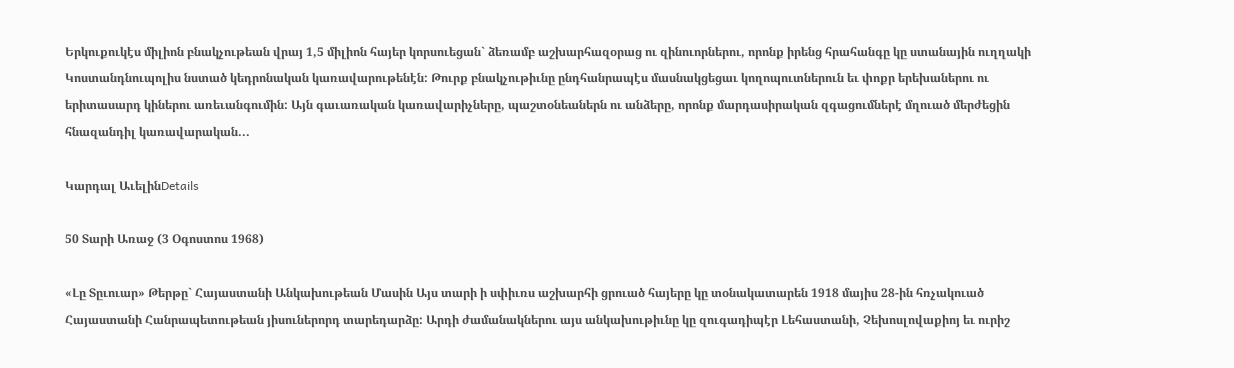Երկուքուկէս միլիոն բնակչութեան վրայ 1,5 միլիոն հայեր կորսուեցան` ձեռամբ աշխարհազօրաց ու զինուորներու, որոնք իրենց հրահանգը կը ստանային ուղղակի Կոստանդնուպոլիս նստած կեդրոնական կառավարութենէն: Թուրք բնակչութիւնը ընդհանրապէս մասնակցեցաւ կողոպուտներուն եւ փոքր երեխաներու ու երիտասարդ կիներու առեւանգումին: Այն գաւառական կառավարիչները, պաշտօնեաներն ու անձերը, որոնք մարդասիրական զգացումներէ մղուած մերժեցին հնազանդիլ կառավարական...

Կարդալ ԱւելինDetails

50 Տարի Առաջ (3 Օգոստոս 1968)

«Լը Տըւուար» Թերթը` Հայաստանի Անկախութեան Մասին Այս տարի ի սփիւռս աշխարհի ցրուած հայերը կը տօնակատարեն 1918 մայիս 28-ին հռչակուած Հայաստանի Հանրապետութեան յիսուներորդ տարեդարձը: Արդի ժամանակներու այս անկախութիւնը կը զուգադիպէր Լեհաստանի, Չեխոսլովաքիոյ եւ ուրիշ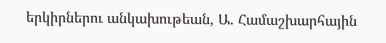երկիրներու անկախութեան, Ա. Համաշխարհային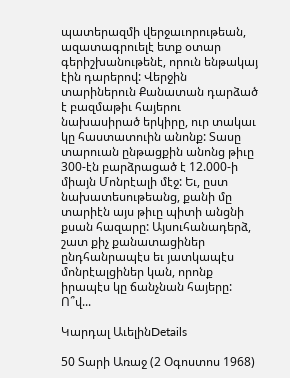պատերազմի վերջաւորութեան, ազատագրուելէ ետք օտար գերիշխանութենէ, որուն ենթակայ էին դարերով: Վերջին տարիներուն Քանատան դարձած է բազմաթիւ հայերու նախասիրած երկիրը, ուր տակաւ կը հաստատուին անոնք: Տասը տարուան ընթացքին անոնց թիւը 300-էն բարձրացած է 12.000-ի միայն Մոնրէալի մէջ: Եւ, ըստ նախատեսութեանց, քանի մը տարիէն այս թիւը պիտի անցնի քսան հազարը: Այսուհանադերձ, շատ քիչ քանատացիներ ընդհանրապէս եւ յատկապէս մոնրէալցիներ կան, որոնք իրապէս կը ճանչնան հայերը: Ո՞վ...

Կարդալ ԱւելինDetails

50 Տարի Առաջ (2 Օգոստոս 1968)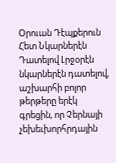Օրուան Դէպքերուն Հետ Նկարներէն Դատելով Լրջօրէն նկարներէն դատելով, աշխարհի բոլոր թերթերը երէկ գրեցին, որ Չերնայի չեխեւխորհրդային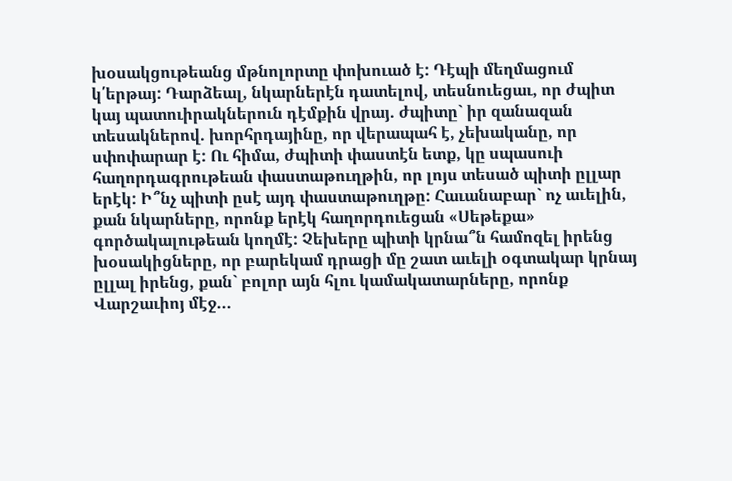խօսակցութեանց մթնոլորտը փոխուած է: Դէպի մեղմացում կ՛երթայ: Դարձեալ, նկարներէն դատելով, տեսնուեցաւ, որ ժպիտ կայ պատուիրակներուն դէմքին վրայ. ժպիտը` իր զանազան տեսակներով. խորհրդայինը, որ վերապահ է, չեխականը, որ սփոփարար է: Ու հիմա, ժպիտի փաստէն ետք, կը սպասուի հաղորդագրութեան փաստաթուղթին, որ լոյս տեսած պիտի ըլլար երէկ: Ի՞նչ պիտի ըսէ այդ փաստաթուղթը: Հաւանաբար` ոչ աւելին, քան նկարները, որոնք երէկ հաղորդուեցան «Սեթեքա» գործակալութեան կողմէ: Չեխերը պիտի կրնա՞ն համոզել իրենց խօսակիցները, որ բարեկամ դրացի մը շատ աւելի օգտակար կրնայ ըլլալ իրենց, քան` բոլոր այն հլու կամակատարները, որոնք Վարշաւիոյ մէջ...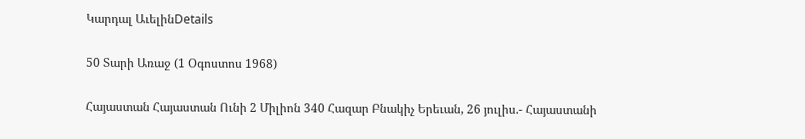Կարդալ ԱւելինDetails

50 Տարի Առաջ (1 Օգոստոս 1968)

Հայաստան Հայաստան Ունի 2 Միլիոն 340 Հազար Բնակիչ Երեւան, 26 յուլիս.- Հայաստանի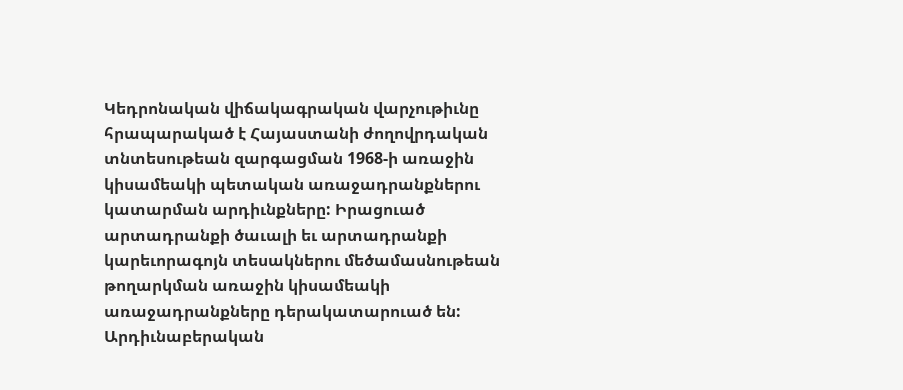Կեդրոնական վիճակագրական վարչութիւնը հրապարակած է Հայաստանի ժողովրդական տնտեսութեան զարգացման 1968-ի առաջին կիսամեակի պետական առաջադրանքներու կատարման արդիւնքները: Իրացուած արտադրանքի ծաւալի եւ արտադրանքի կարեւորագոյն տեսակներու մեծամասնութեան թողարկման առաջին կիսամեակի առաջադրանքները դերակատարուած են: Արդիւնաբերական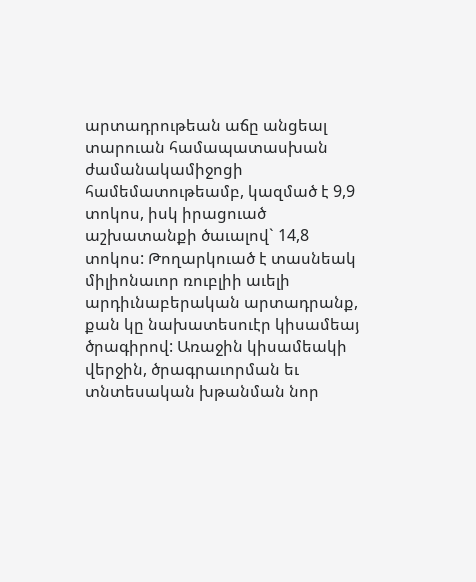արտադրութեան աճը անցեալ տարուան համապատասխան ժամանակամիջոցի համեմատութեամբ, կազմած է 9,9 տոկոս, իսկ իրացուած աշխատանքի ծաւալով` 14,8 տոկոս: Թողարկուած է տասնեակ միլիոնաւոր ռուբլիի աւելի արդիւնաբերական արտադրանք, քան կը նախատեսուէր կիսամեայ ծրագիրով: Առաջին կիսամեակի վերջին, ծրագրաւորման եւ տնտեսական խթանման նոր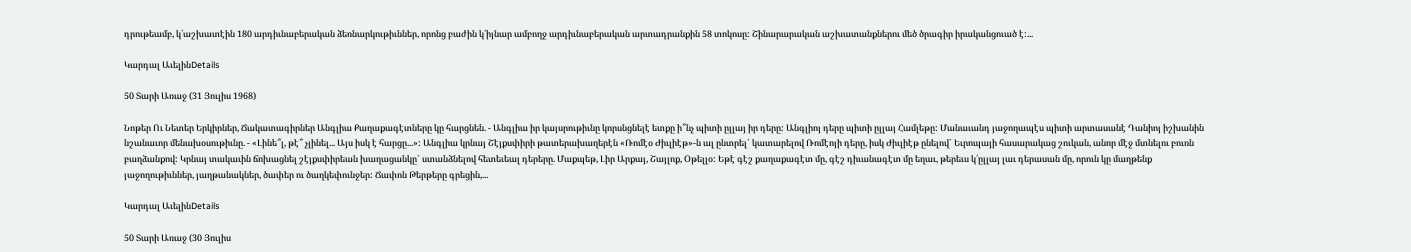դրութեամբ, կ՛աշխատէին 180 արդիւնաբերական ձեռնարկութիւններ, որոնց բաժին կ՛իյնար ամբողջ արդիւնաբերական արտադրանքին 58 տոկոսը: Շինարարական աշխատանքներու մեծ ծրագիր իրականցուած է:...

Կարդալ ԱւելինDetails

50 Տարի Առաջ (31 Յուլիս 1968)

Նոթեր Ու Նետեր Երկիրներ, Ճակատագիրներ Անգլիա Քաղաքագէտները կը հարցնեն. - Անգլիա իր կայսրութիւնը կորսնցնելէ ետքը ի՞նչ պիտի ըլլայ իր դերը: Անգլիոյ դերը պիտի ըլլայ Համլեթը: Մանաւանդ յաջողապէս պիտի արտասանէ Դանիոյ իշխանին նշանաւոր մենախօսութիւնը. - «Լինե՞լ, թէ՞ չլինել... Այս իսկ է հարցը...»: Անգլիա կրնայ Շէյքսփիրի թատերախաղերէն «Ռոմէօ Ժիւլիէթ»-ն ալ ընտրել` կատարելով Ռոմէոյի դերը, իսկ Ժիւլիէթ ընելով` Եւրոպայի հասարակաց շուկան, անոր մէջ մտնելու բուռն բաղձանքով: Կրնայ տակաւին ճոխացնել շէյքսփիրեան խաղացանկը` ստանձնելով հետեւեալ դերերը. Մաքպեթ, Լիր Արքայ, Շայլոք, Օթելլօ: Եթէ գէշ քաղաքագէտ մը, գէշ դիւանագէտ մը եղաւ, թերեւս կ՛ըլլայ լաւ դերասան մը, որուն կը մաղթենք յաջողութիւններ, յաղթանակներ, ծափեր ու ծաղկեփունջեր: Ճափոն Թերթերը գրեցին,...

Կարդալ ԱւելինDetails

50 Տարի Առաջ (30 Յուլիս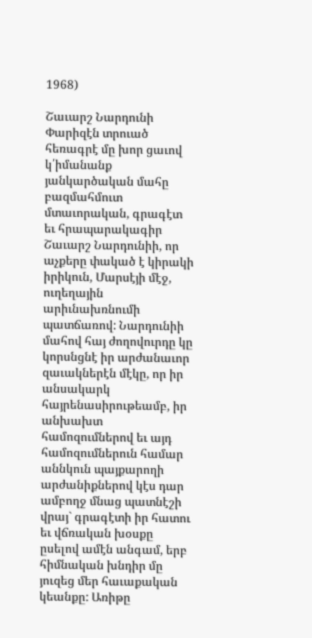1968)

Շաւարշ Նարդունի Փարիզէն տրուած հեռագրէ մը խոր ցաւով կ՛իմանանք յանկարծական մահը բազմահմուտ մտաւորական, գրագէտ եւ հրապարակագիր Շաւարշ Նարդունիի, որ աչքերը փակած է կիրակի իրիկուն, Մարսէյի մէջ, ուղեղային արիւնախռնումի պատճառով: Նարդունիի մահով հայ ժողովուրդը կը կորսնցնէ իր արժանաւոր զաւակներէն մէկը, որ իր անսակարկ հայրենասիրութեամբ, իր անխախտ համոզումներով եւ այդ համոզումներուն համար աննկուն պայքարողի արժանիքներով կէս դար ամբողջ մնաց պատնէշի վրայ` գրագէտի իր հատու եւ վճռական խօսքը ըսելով ամէն անգամ, երբ հիմնական խնդիր մը յուզեց մեր հաւաքական կեանքը: Առիթը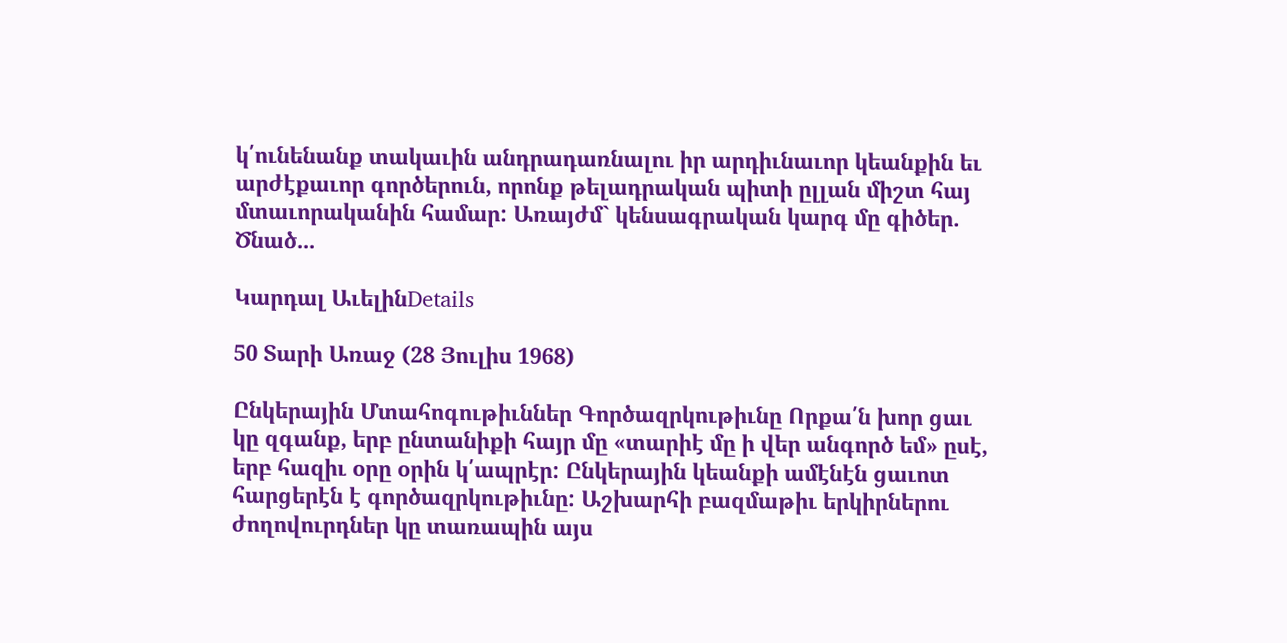կ՛ունենանք տակաւին անդրադառնալու իր արդիւնաւոր կեանքին եւ արժէքաւոր գործերուն, որոնք թելադրական պիտի ըլլան միշտ հայ մտաւորականին համար: Առայժմ` կենսագրական կարգ մը գիծեր. Ծնած...

Կարդալ ԱւելինDetails

50 Տարի Առաջ (28 Յուլիս 1968)

Ընկերային Մտահոգութիւններ Գործազրկութիւնը Որքա՛ն խոր ցաւ կը զգանք, երբ ընտանիքի հայր մը «տարիէ մը ի վեր անգործ եմ» ըսէ, երբ հազիւ օրը օրին կ՛ապրէր: Ընկերային կեանքի ամէնէն ցաւոտ հարցերէն է գործազրկութիւնը: Աշխարհի բազմաթիւ երկիրներու ժողովուրդներ կը տառապին այս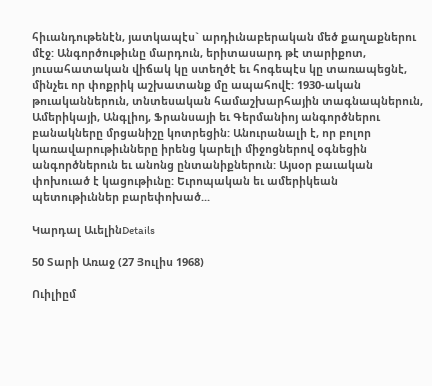հիւանդութենէն, յատկապէս` արդիւնաբերական մեծ քաղաքներու մէջ: Անգործութիւնը մարդուն, երիտասարդ թէ տարիքոտ, յուսահատական վիճակ կը ստեղծէ եւ հոգեպէս կը տառապեցնէ, մինչեւ որ փոքրիկ աշխատանք մը ապահովէ: 1930-ական թուականներուն, տնտեսական համաշխարհային տագնապներուն, Ամերիկայի, Անգլիոյ, Ֆրանսայի եւ Գերմանիոյ անգործներու բանակները մրցանիշը կոտրեցին: Անուրանալի է, որ բոլոր կառավարութիւնները իրենց կարելի միջոցներով օգնեցին անգործներուն եւ անոնց ընտանիքներուն: Այսօր բաւական փոխուած է կացութիւնը: Եւրոպական եւ ամերիկեան պետութիւններ բարեփոխած...

Կարդալ ԱւելինDetails

50 Տարի Առաջ (27 Յուլիս 1968)

Ուիլիըմ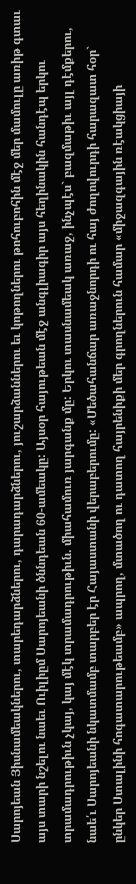Սարոյեան Յիսնամեակներու, տարեդարձներու, դարադարձներու, յուշարձաններու եւ կոթողներու թոհուբոհին մէջ մեր մամուլը առիթ գտաւ այս տարի նշելու նաեւ Ուիլիըմ Սարոյեանի ծննդեան 60-ամեակը: Այսօր հայութեան մէջ անգլիագիր այս հեղինակին հանդէպ երկու տրամադրութիւն չկայ, կայ մէկ տրամադրութիւն. միահամուռ յարգանք մը: Երկու տասնամեակ առաջ, ինչպէս` բազմաթիւ այլ դէմքերու, նաե՛ւ Սարոյեանի նկատմամբ տարբեր էր Հայաստանի վերաբերումը: «Մեծահանճար առաջնորդի ու հայ ժողովուրդի հարազատ հօր` ընկեր Ստալինի հոգատարութեամբ» ապրող, մտածող ու դատող հայրենիքի մեր գրողներուն համար «միջազգային ռէակցիայի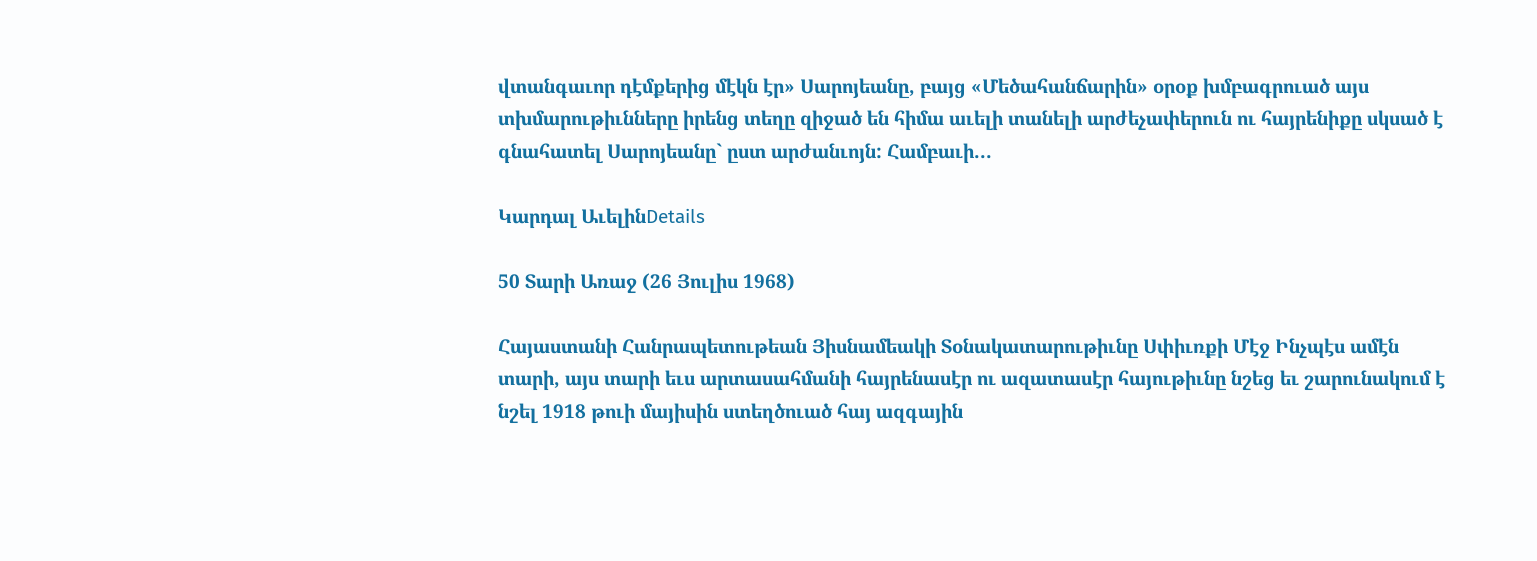վտանգաւոր դէմքերից մէկն էր» Սարոյեանը, բայց «Մեծահանճարին» օրօք խմբագրուած այս տխմարութիւնները իրենց տեղը զիջած են հիմա աւելի տանելի արժեչափերուն ու հայրենիքը սկսած է գնահատել Սարոյեանը` ըստ արժանւոյն: Համբաւի...

Կարդալ ԱւելինDetails

50 Տարի Առաջ (26 Յուլիս 1968)

Հայաստանի Հանրապետութեան Յիսնամեակի Տօնակատարութիւնը Սփիւռքի Մէջ Ինչպէս ամէն տարի, այս տարի եւս արտասահմանի հայրենասէր ու ազատասէր հայութիւնը նշեց եւ շարունակում է նշել 1918 թուի մայիսին ստեղծուած հայ ազգային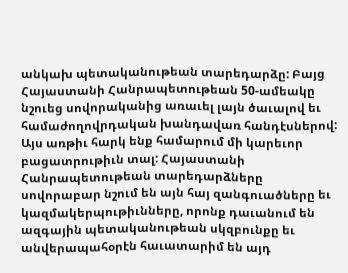անկախ պետականութեան տարեդարձը: Բայց Հայաստանի Հանրապետութեան 50-ամեակը նշուեց սովորականից առաւել լայն ծաւալով եւ համաժողովրդական խանդավառ հանդէսներով: Այս առթիւ հարկ ենք համարում մի կարեւոր բացատրութիւն տալ: Հայաստանի Հանրապետութեան տարեդարձները սովորաբար նշում են այն հայ զանգուածները եւ կազմակերպութիւնները, որոնք դաւանում են ազգային պետականութեան սկզբունքը եւ անվերապահօրէն հաւատարիմ են այդ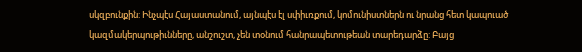սկզբունքին: Ինչպէս Հայաստանում, այնպէս էլ սփիւռքում, կոմունիստներն ու նրանց հետ կապուած կազմակերպութիւնները, անշուշտ, չեն տօնում հանրապետութեան տարեդարձը: Բայց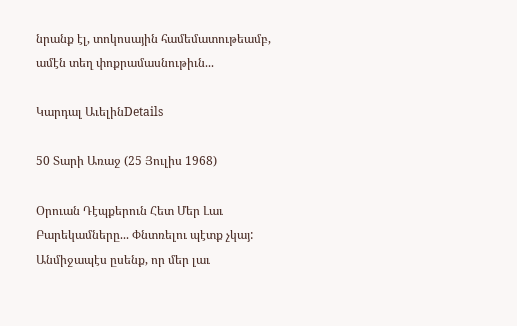նրանք էլ, տոկոսային համեմատութեամբ, ամէն տեղ փոքրամասնութիւն...

Կարդալ ԱւելինDetails

50 Տարի Առաջ (25 Յուլիս 1968)

Օրուան Դէպքերուն Հետ Մեր Լաւ Բարեկամները... Փնտռելու պէտք չկայ: Անմիջապէս ըսենք, որ մեր լաւ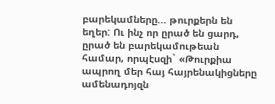բարեկամները... թուրքերն են եղեր: Ու ինչ որ ըրած են ցարդ, ըրած են բարեկամութեան համար, որպէսզի` «Թուրքիա ապրող մեր հայ հայրենակիցները ամենադոյզն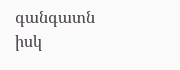գանգատն իսկ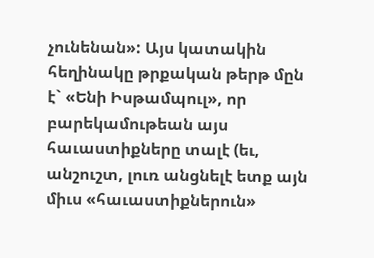չունենան»: Այս կատակին հեղինակը թրքական թերթ մըն է` «Ենի Իսթամպուլ», որ բարեկամութեան այս հաւաստիքները տալէ (եւ, անշուշտ, լուռ անցնելէ ետք այն միւս «հաւաստիքներուն»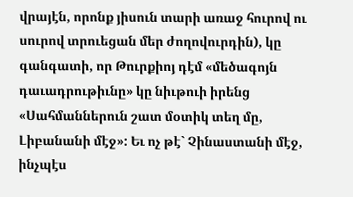վրայէն, որոնք յիսուն տարի առաջ հուրով ու սուրով տրուեցան մեր ժողովուրդին), կը գանգատի, որ Թուրքիոյ դէմ «մեծագոյն դաւադրութիւնը» կը նիւթուի իրենց «Սահմաններուն շատ մօտիկ տեղ մը, Լիբանանի մէջ»: Եւ ոչ թէ` Չինաստանի մէջ, ինչպէս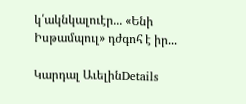կ՛ակնկալուէր... «Ենի Իսթամպուլ» դժգոհ է իր...

Կարդալ ԱւելինDetails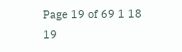Page 19 of 69 1 18 19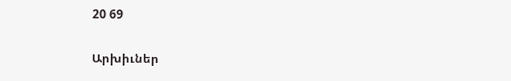20 69

Արխիւներ